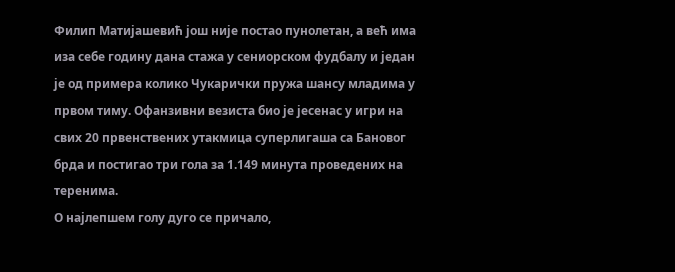Филип Матијашевић још није постао пунолетан, а већ има иза себе годину дана стажа у сениорском фудбалу и један је од примера колико Чукарички пружа шансу младима у првом тиму. Офанзивни везиста био је јесенас у игри на свих 20 првенствених утакмица суперлигаша са Бановог брда и постигао три гола за 1.149 минута проведених на теренима.
О најлепшем голу дуго се причало,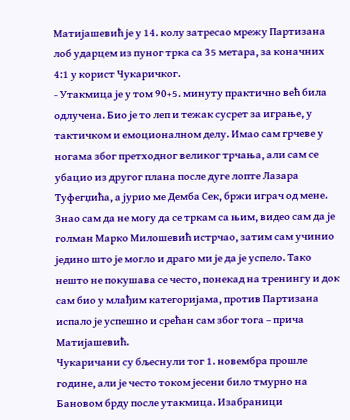Матијашевић је у 14. колу затресао мрежу Партизана лоб ударцем из пуног трка са 35 метара, за коначних 4:1 у корист Чукаричког.
- Утакмица је у том 90+5. минуту практично већ била одлучена. Био је то леп и тежак сусрет за играње, у тактичком и емоционалном делу. Имао сам грчеве у ногама због претходног великог трчања, али сам се убацио из другог плана после дуге лопте Лазара Туфегџића, а јурио ме Демба Сек, бржи играч од мене. Знао сам да не могу да се тркам са њим, видео сам да је голман Марко Милошевић истрчао, затим сам учинио једино што је могло и драго ми је да је успело. Тако нешто не покушава се често, понекад на тренингу и док сам био у млађим категоријама, против Партизана испало је успешно и срећан сам због тога – прича Матијашевић.
Чукаричани су бљеснули тог 1. новембра прошле године, али је често током јесени било тмурно на Бановом брду после утакмица. Изабраници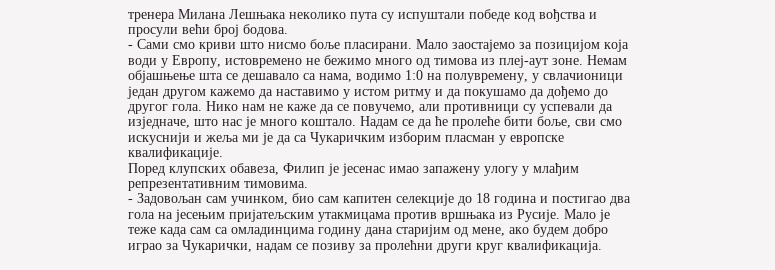тренера Милана Лешњака неколико пута су испуштали победе код вођства и просули већи број бодова.
- Сами смо криви што нисмо боље пласирани. Мало заостајемо за позицијом која води у Европу, истовремено не бежимо много од тимова из плеј-аут зоне. Немам објашњење шта се дешавало са нама, водимо 1:0 на полувремену, у свлачионици један другом кажемо да наставимо у истом ритму и да покушамо да дођемо до другог гола. Нико нам не каже да се повучемо, али противници су успевали да изједначе, што нас је много коштало. Надам се да ће пролеће бити боље, сви смо искуснији и жеља ми је да са Чукаричким изборим пласман у европске квалификације.
Поред клупских обавеза, Филип је јесенас имао запажену улогу у млађим репрезентативним тимовима.
- Задовољан сам учинком, био сам капитен селекције до 18 година и постигао два гола на јесењим пријатељским утакмицама против вршњака из Русије. Мало је теже када сам са омладинцима годину дана старијим од мене, ако будем добро играо за Чукарички, надам се позиву за пролећни други круг квалификација.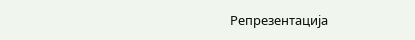Репрезентација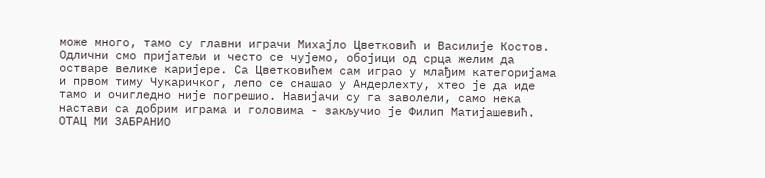може много, тамо су главни играчи Михајло Цветковић и Василије Костов. Одлични смо пријатељи и често се чујемо, обојици од срца желим да остваре велике каријере. Са Цветковићем сам играо у млађим категоријама и првом тиму Чукаричког, лепо се снашао у Андерлехту, хтео је да иде тамо и очигледно није погрешио. Навијачи су га заволели, само нека настави са добрим играма и головима - закључио је Филип Матијашевић.
ОТАЦ МИ ЗАБРАНИО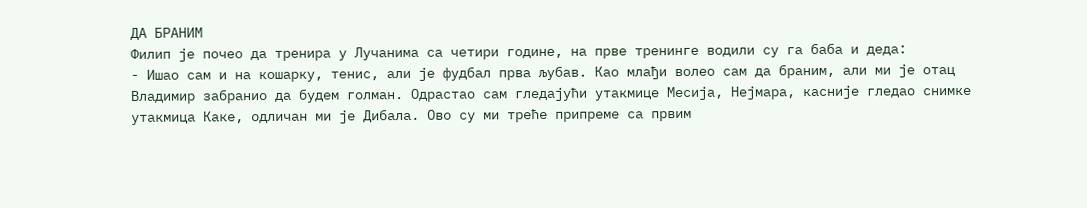ДА БРАНИМ
Филип је почео да тренира у Лучанима са четири године, на прве тренинге водили су га баба и деда:
- Ишао сам и на кошарку, тенис, али је фудбал прва љубав. Као млађи волео сам да браним, али ми је отац Владимир забранио да будем голман. Одрастао сам гледајући утакмице Месија, Нејмара, касније гледао снимке утакмица Каке, одличан ми је Дибала. Ово су ми треће припреме са првим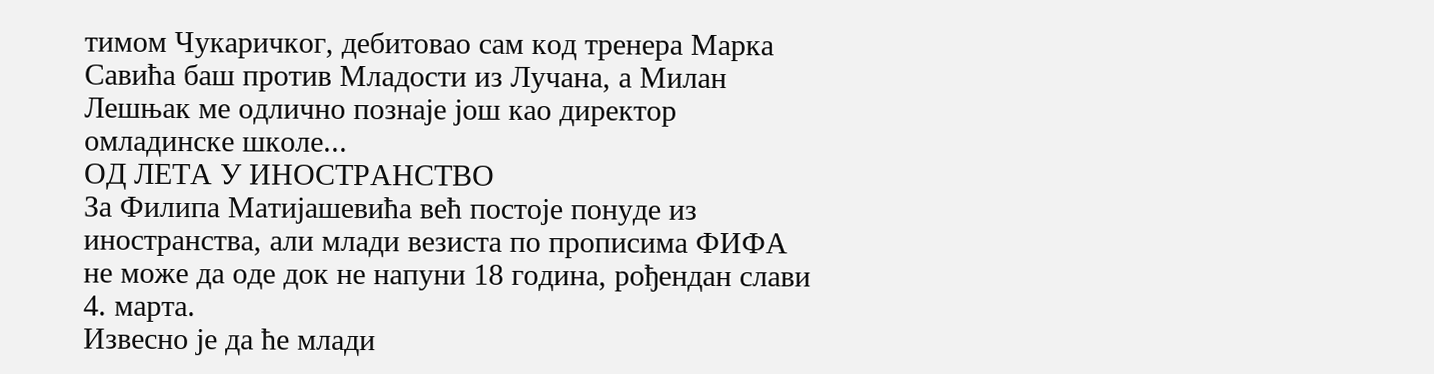тимом Чукаричког, дебитовао сам код тренера Марка Савића баш против Младости из Лучана, а Милан Лешњак ме одлично познаје још као директор омладинске школе...
ОД ЛЕТА У ИНОСТРАНСТВО
За Филипа Матијашевића већ постоје понуде из иностранства, али млади везиста по прописима ФИФА не може да оде док не напуни 18 година, рођендан слави 4. марта.
Извесно је да ће млади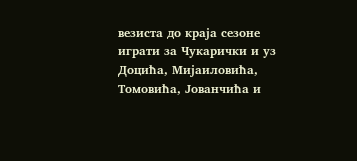везиста до краја сезоне играти за Чукарички и уз Доцића, Мијаиловића, Томовића, Јованчића и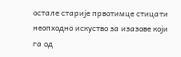остале старије првотимце стицати неопходно искуство за изазове који га од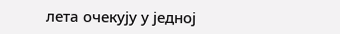лета очекују у једној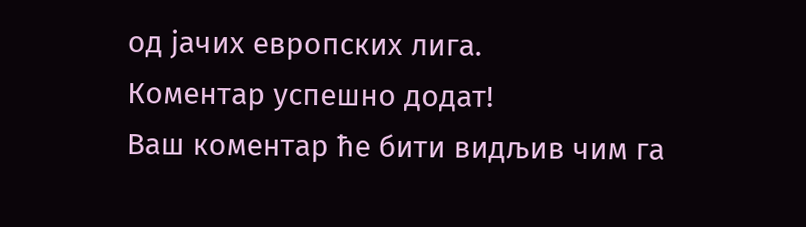од јачих европских лига.
Комeнтар успeшно додат!
Ваш комeнтар ћe бити видљив чим га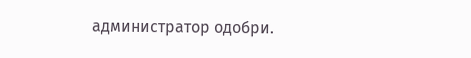администратор одобри.